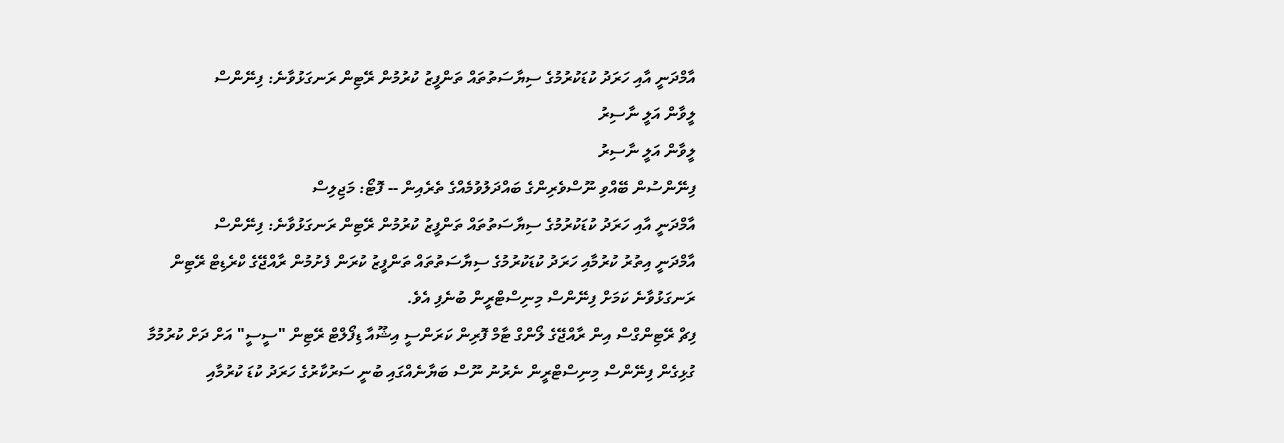އާމްދަނީ އާއި ހަރަދު ކުޑަކުރުމުގެ ސިޔާސަތުތައް ތަންފީޒު ކުރުމުން ރޭޓިން ރަނގަޅުވާނެ: ފިނޭންސް
ލީވާން އަލީ ނާސިރު
ލީވާން އަލީ ނާސިރު
ފިނޭންސުން ބޭއްވި ނޫސްވެރިންގެ ބައްދަލުވުމެއްގެ ތެރެއިން -- ފޮޓޯ: މަޖިލިސް
އާމްދަނީ އާއި ހަރަދު ކުޑަކުރުމުގެ ސިޔާސަތުތައް ތަންފީޒު ކުރުމުން ރޭޓިން ރަނގަޅުވާނެ: ފިނޭންސް
އާމްދަނީ އިތުރު ކުރުމާއި ހަރަދު ކުޑަކުރުމުގެ ސިޔާސަތުތައް ތަންފީޒު ކުރަން ފެށުމުން ރާއްޖޭގެ ކްރެޑިޓް ރޭޓިން ރަނގަޅުވާނެ ކަމަށް ފިނޭންސް މިނިސްޓްރީން ބުނެފި އެވެ.
ފިޗް ރޭޓިންގްސް އިން ރާއްޖޭގެ ލޯންގް ޓާމް ފޮރިން ކަރަންސީ އިޝޫއާ ޑިފޯލްޓް ރޭޓިން "ސީސީ" އަށް ދަށް ކުރުމުމާ ގުޅިގެން ފިނޭންސް މިނިސްޓްރީން ނެރުނު ނޫސް ބަޔާނެއްގައި ބުނީ ސަރުކާރުގެ ހަރަދު ކުޑަ ކުރުމާއި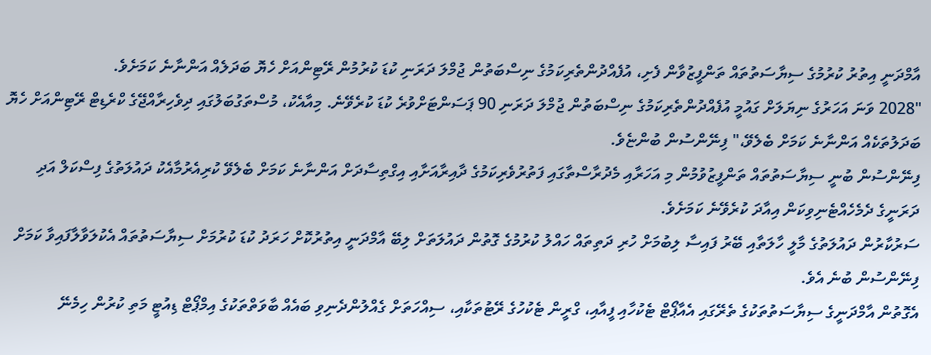އާމްދަނީ އިތުރު ކުރުމުގެ ސިޔާސަތުތައް ތަންފީޒުވާން ފެށި، އުފެއްދުންތެރިކަމުގެ ނިސްބަތުން ޖުމްލަ ދަރަނި ކުޑަ ކުރުމުން ރޭޓިންއަށް ހެޔޮ ބަދަލެއް އަންނާނެ ކަމަށެވެ.
"2028 ވަނަ އަހަރުގެ ނިޔަލަށް ގައުމީ އުފެއްދުންތެރިކަމުގެ ނިސްބަތުން ޖުމްލަ ދަރަނި 90 ޕަސަންޓަށްވުރެ ކުޑަ ކުރެވޭނެ. މިއާއެކު، މުސްތަގުބަލުގައި ދިވެހިރާއްޖޭގެ ކްރެޑިޓް ރޭޓިންއަށް ހެޔޮ ބަދަލުތަކެއް އަންނާނެ ކަމަށް ބެލެވޭ،" ފިނޭންސުން ބުންޏެވެ.
ފިނޭންސުން ބުނީ ސިޔާސަތުތައް ތަންފީޒުވުމުން މި އަހަރާއި މެދުރާސްތާގައި ފަތުރުވެރިކަމުގެ ދާއިރާއަށާއި އިގްތިސާދަށް އަންނާނެ ކަމަށް ބެލެވޭ ކުރިއެރުމާއެކު ދައުލަތުގެ ފިސްކަލް އަދި ދަރަނީގެ ދެމެހެއްޓެނިވިކަން އިއާދަ ކުރެވޭނެ ކަމަށެވެ.
ސަރުކާރުން ދައުލަތުގެ މާލީ ހާލަތާއި ބޭރު ފައިސާ ލިބުމަށް ހުރި ދަތިތައް ހައްލު ކުރުމުގެ ގޮތުން ދައުލަތަށް ލިބޭ އާމްދަނީ އިތުރުކޮށް ހަރަދު ކުޑަ ކުރުމަށް ސިޔާސަތުތައް އެކުލަވާލާފައިވާ ކަމަށް ފިނޭންސުން ބުނެ އެވެ.
އެގޮތުން އާމްދަނީގެ ސިޔާސަތުތަކުގެ ތެރޭގައި އެއާޕޯޓް ޓެކުހާއި ފީއާއި، ގްރީން ޓެކުހުގެ ރޭޓުތަކާއި، ސިއްހަތަށް ގެއްލުންދެނިވި ބައެއް ބާވަތްތަކުގެ އިމްޕޯޓް ޑިއުޓީ މަތި ކުރުން ހިމެނޭ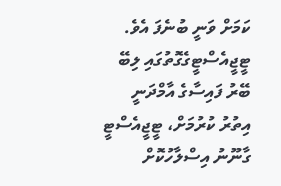ކަމަށް ވަނީ ބުނެފަ އެވެ.
ޓީޖީއެސްޓީގެގޮތުގައި ލިބޭ ބޭރު ފައިސާގެ އާމްދަނީ އިތުރު ކުރުމަށް، ޓީޖީއެސްޓީ ގާނޫނު އިސްލާހުކޮށް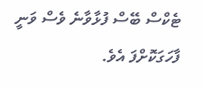ޓެކްސް ބޭސް ފުޅާވާނެ ވެސް ވަނީ ފާހަގަކޮށްފަ އެވެ.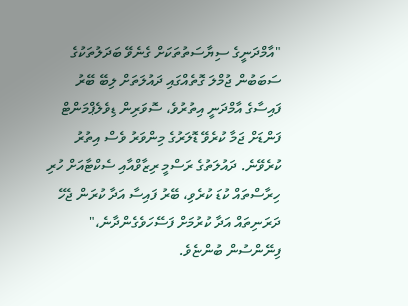"އާމްދަނީގެ ސިޔާސަތުތަކަށް ގެނެވޭ ބަދަލުތަކުގެ ސަބަބުން ޖުމްލަ ގޮތެއްގައި ދައުލަތަށް ލިބޭ ބޭރު ފައިސާގެ އާމްދަނީ އިތުރުވެ، ސޮވަރިން ޑިވެލެޕްމަންޓް ފަންޑަށް ޖަމާ ކުރެވޭ ޑޮލަރުގެ މިންވަރު ވެސް އިތުރު ކުރެވޭނެ. ދައުލަތުގެ ރަސްމީ ރިޒާވްއާއި ސެކްޓާއަށް ހުރި ހިރާސްތައް ކުޑަ ކުރެވި، ބޭރު ފައިސާ އަދާ ކުރަން ޖެހޭ ދަރަނިތައް އަދާ ކުރުމަށް ފަސޭހަވެގެންދާނެ،" ފިނޭންސުން ބުންޏެވެ.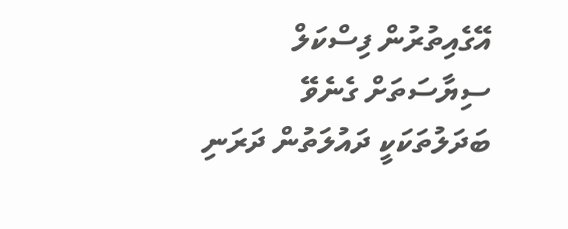އޭގެއިތުރުން ފިސްކަލް ސިޔާސަތަށް ގެނެވޭ ބަދަލުތަކަކީ ދައުލަތުން ދަރަނި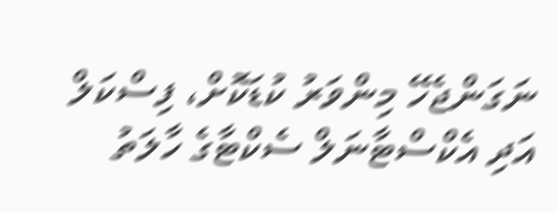ނަގަންޖެހޭ މިންވަރު ކުޑަކޮށް، ފިސްކަލް އަދި އެކްސްޓާނަލް ސެކްޓާގެ ހާލަތު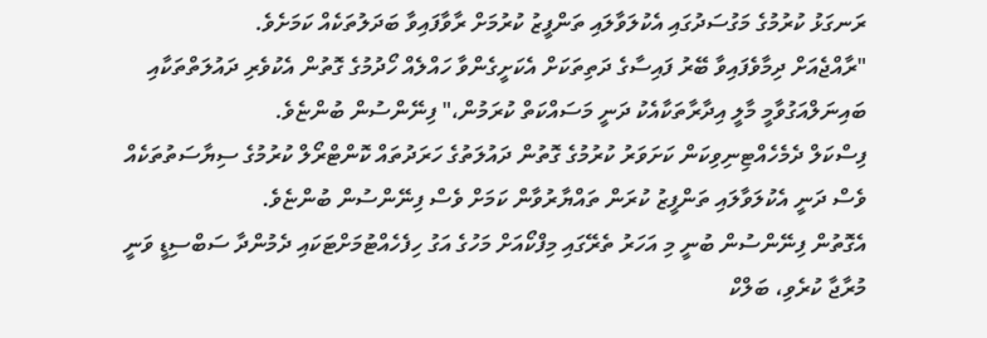ރަނގަޅު ކުރުމުގެ މަގުސަދުގައި އެކުލަވާލައި ތަންފީޒު ކުރުމަށް ރާވާފައިވާ ބަދަލުތަކެއް ކަމަށެވެ.
"ރާއްޖެއަށް ދިމާވެފައިވާ ބޭރު ފައިސާގެ ދަތިތަކަށް އެކަށީގެންވާ ހައްލެއް ހޯދުމުގެ ގޮތުން އެކުވެރި ދައުލަތްތަކާއި ބައިނަލްއަގުވާމީ މާލީ އިދާރާތަކާއެކު ދަނީ މަސައްކަތް ކުރަމުން،" ފިނޭންސުން ބުންޏެވެ.
ފިސްކަލް ދެމެހެއްޓިނިވިކަން ކަށަވަރު ކުރުމުގެ ގޮތުން ދައުލަތުގެ ހަރަދުތައް ކޮންޓްރޯލް ކުރުމުގެ ސިޔާސަތުތަކެއް ވެސް ދަނީ އެކުލަވާލައި ތަންފީޒު ކުރަން ތައްޔާރުވާން ކަމަށް ވެސް ފިނޭންސުން ބުންޏެވެ.
އެގޮތުން ފިނޭންސުން ބުނީ މި އަހަރު ތެރޭގައި މިފްކޯއަށް މަހުގެ އަގު ހިފެހެއްޓުމަށްޓަކައި ދެމުންދާ ސަބްސިޑީ ވަނީ މުރާޖާ ކުރެވި، ބަލްކް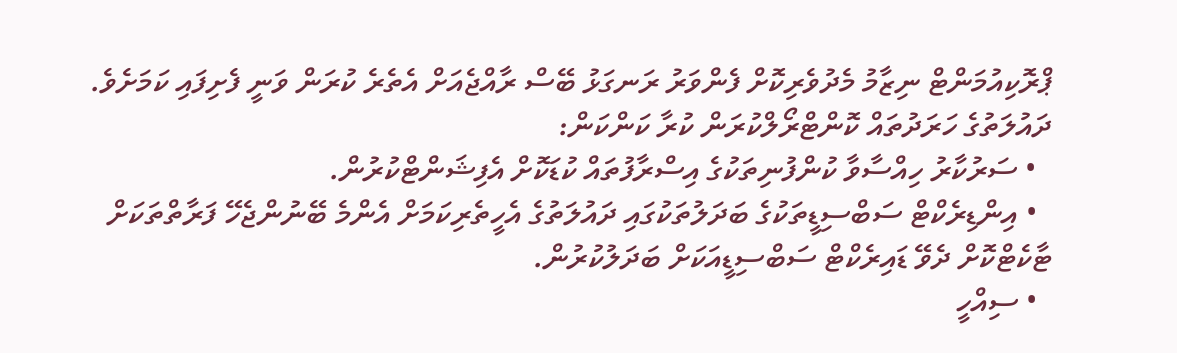ޕްރޮކިއުމަންޓް ނިޒާމު މެދުވެރިކޮށް ފެންވަރު ރަނގަޅު ބޭސް ރާއްޖެއަށް އެތެރެ ކުރަން ވަނީ ފެށިފައި ކަމަށެވެ.
ދައުލަތުގެ ހަރަދުތައް ކޮންޓްރޯލްކުރަން ކުރާ ކަންކަން:
  • ސަރުކާރު ހިއްސާވާ ކުންފުނިތަކުގެ އިސްރާފުތައް ކުޑަކޮށް އެފިޝަންޓްކުރުން.
  • އިންޑިރެކްޓް ސަބްސިޑީތަކުގެ ބަދަލުތަކުގައި ދައުލަތުގެ އެހީތެރިކަމަށް އެންމެ ބޭނުންޖެހޭ ފަރާތްތަކަށް ޓާކެޓްކޮށް ދެވޭ ޑައިރެކްޓް ސަބްސިޑީއަކަށް ބަދަލުކުރުން.
  • ސިއްހީ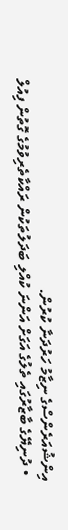އިންޝުއަރެންސްގެ ނިޒާމު ހަރުދަނާ ކުރުން.
  • ދުނިޔޭގެ ބާޒާރުގައި ތެލުގެ އަގަށް އަންނަ ކުއްލި ބަދަލުތަކުން ރައްކާތެރިވުމުގެ ގޮތުން ފިއުލް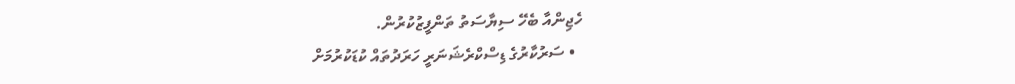ހެޖިންއާ ބެހޭ ސިޔާސަތު ތަންފީޒުކުރުން.
  • ސަރުކާރުގެ ޑިސްކްރެޝަނަރީ ހަރަދުތައް ކުޑަކުރުމަށް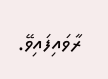ރާވައިފައިވޭ.